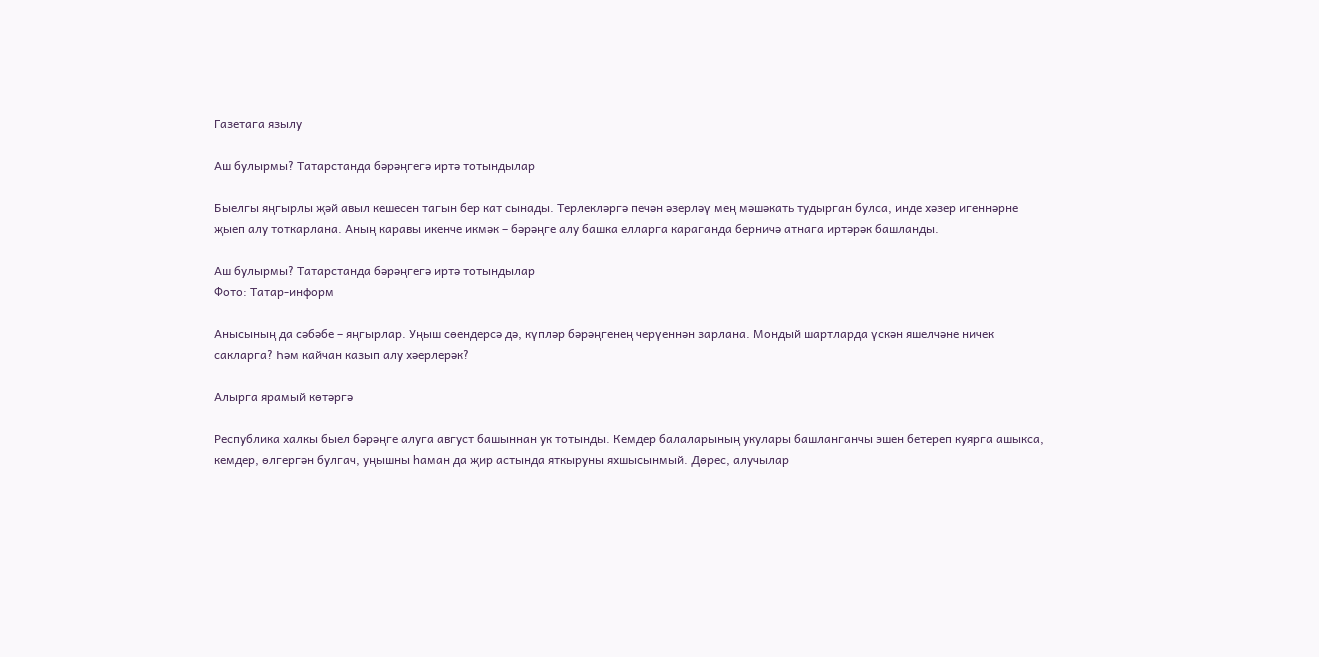Газетага язылу

Аш булырмы? Татарстанда бәрәңгегә иртә тотындылар

Быелгы яңгырлы җәй авыл кешесен тагын бер кат сынады. Терлекләргә печән әзерләү мең мәшәкать тудырган булса, инде хәзер игеннәрне җыеп алу тоткарлана. Аның каравы икенче икмәк – бәрәңге алу башка елларга караганда берничә атнага иртәрәк башланды.

Аш булырмы? Татарстанда бәрәңгегә иртә тотындылар
Фото: Татар-информ

Анысының да сәбәбе – яңгырлар. Уңыш сөендерсә дә, күпләр бәрәңгенең черүеннән зарлана. Мондый шартларда үскән яшелчәне ничек сакларга? Һәм кайчан казып алу хәерлерәк?

Алырга ярамый көтәргә

Республика халкы быел бәрәңге алуга август башыннан ук тотынды. Кемдер балаларының укулары башланганчы эшен бетереп куярга ашыкса, кемдер, өлгергән булгач, уңышны һаман да җир астында яткыруны яхшысынмый. Дөрес, алучылар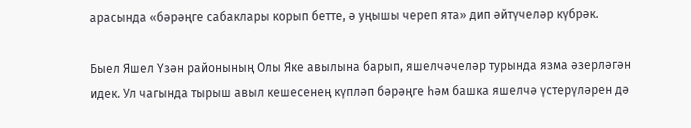арасында «бәрәңге сабаклары корып бетте, ә уңышы череп ята» дип әйтүчеләр күбрәк.

Быел Яшел Үзән районының Олы Яке авылына барып, яшелчәчеләр турында язма әзерләгән идек. Ул чагында тырыш авыл кешесенең күпләп бәрәңге һәм башка яшелчә үстерүләрен дә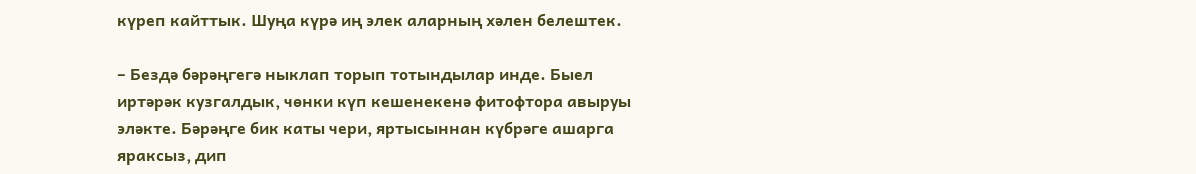күреп кайттык. Шуңа күрә иң элек аларның хәлен белештек.

– Бездә бәрәңгегә ныклап торып тотындылар инде. Быел иртәрәк кузгалдык, чөнки күп кешенекенә фитофтора авыруы эләкте. Бәрәңге бик каты чери, яртысыннан күбрәге ашарга яраксыз, дип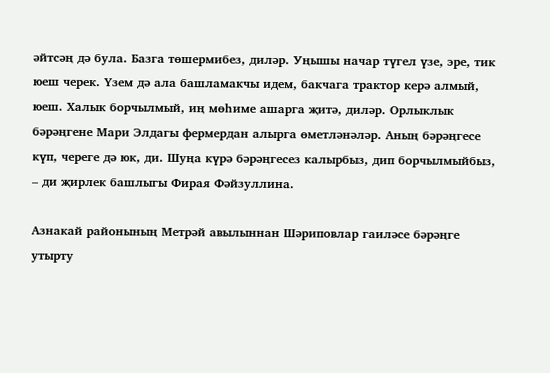әйтсәң дә була. Базга төшермибез, диләр. Уңышы начар түгел үзе, эре, тик юеш черек. Үзем дә ала башламакчы идем, бакчага трактор керә алмый, юеш. Халык борчылмый, иң мөһиме ашарга җитә, диләр. Орлыклык бәрәңгене Мари Элдагы фермердан алырга өметләнәләр. Аның бәрәңгесе күп, череге дә юк, ди. Шуңа күрә бәрәңгесез калырбыз, дип борчылмыйбыз, – ди җирлек башлыгы Фирая Фәйзуллина.

Азнакай районының Метрәй авылыннан Шәриповлар гаиләсе бәрәңге утырту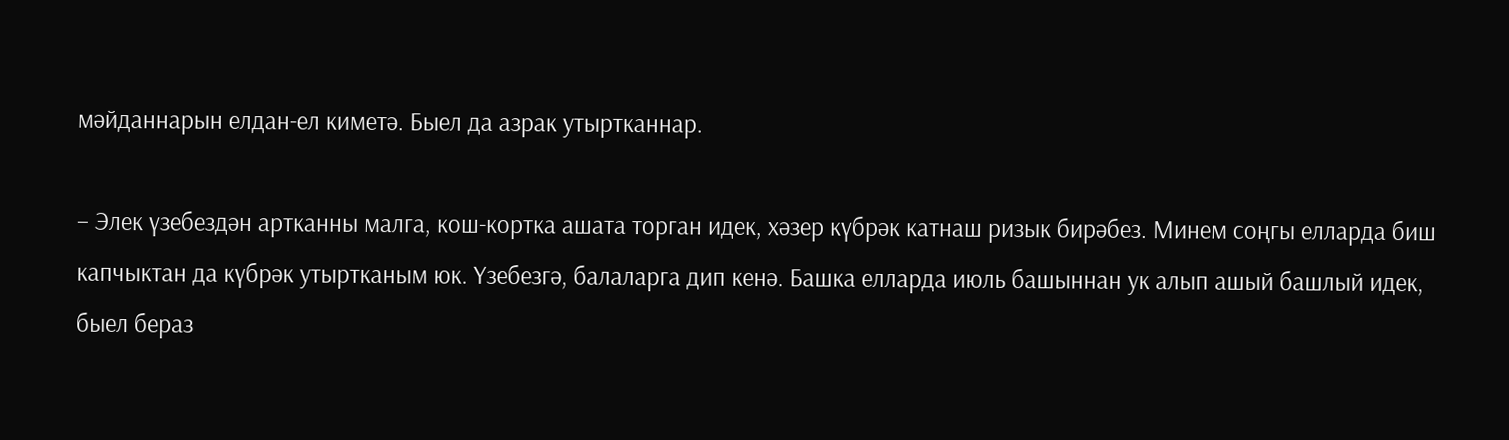мәйданнарын елдан-ел киметә. Быел да азрак утыртканнар.

– Элек үзебездән артканны малга, кош-кортка ашата торган идек, хәзер күбрәк катнаш ризык бирәбез. Минем соңгы елларда биш капчыктан да күбрәк утыртканым юк. Үзебезгә, балаларга дип кенә. Башка елларда июль башыннан ук алып ашый башлый идек, быел бераз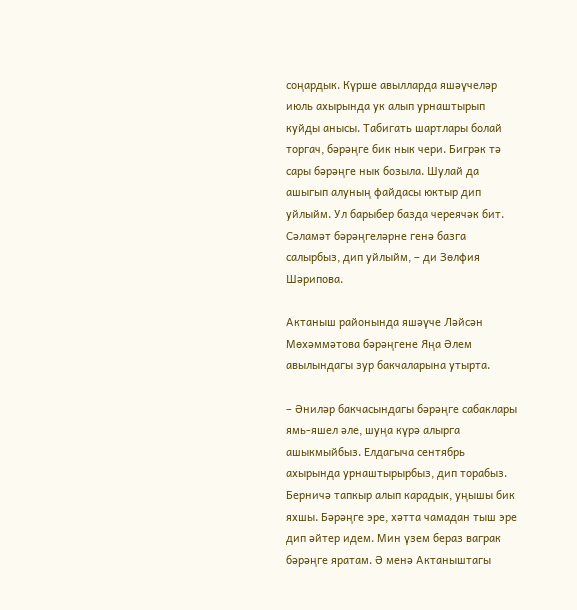соңардык. Күрше авылларда яшәүчеләр июль ахырында ук алып урнаштырып куйды анысы. Табигать шартлары болай торгач, бәрәңге бик нык чери. Бигрәк тә сары бәрәңге нык бозыла. Шулай да ашыгып алуның файдасы юктыр дип уйлыйм. Ул барыбер базда череячәк бит. Сәламәт бәрәңгеләрне генә базга салырбыз, дип уйлыйм, – ди Зөлфия Шәрипова.

Актаныш районында яшәүче Ләйсән Мөхәммәтова бәрәңгене Яңа Әлем авылындагы зур бакчаларына утырта.

– Әниләр бакчасындагы бәрәңге сабаклары ямь-яшел әле, шуңа күрә алырга ашыкмыйбыз. Елдагыча сентябрь ахырында урнаштырырбыз, дип торабыз. Берничә тапкыр алып карадык, уңышы бик яхшы. Бәрәңге эре, хәтта чамадан тыш эре дип әйтер идем. Мин үзем бераз ваграк бәрәңге яратам. Ә менә Актаныштагы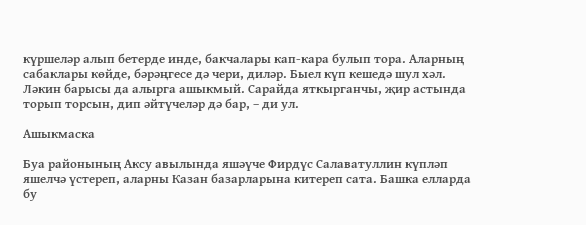күршеләр алып бетерде инде, бакчалары кап-кара булып тора. Аларның сабаклары көйде, бәрәңгесе дә чери, диләр. Быел күп кешедә шул хәл. Ләкин барысы да алырга ашыкмый. Сарайда яткырганчы, җир астында торып торсын, дип әйтүчеләр дә бар, – ди ул.

Ашыкмаска

Буа районының Аксу авылында яшәүче Фирдүс Салаватуллин күпләп яшелчә үстереп, аларны Казан базарларына китереп сата. Башка елларда бу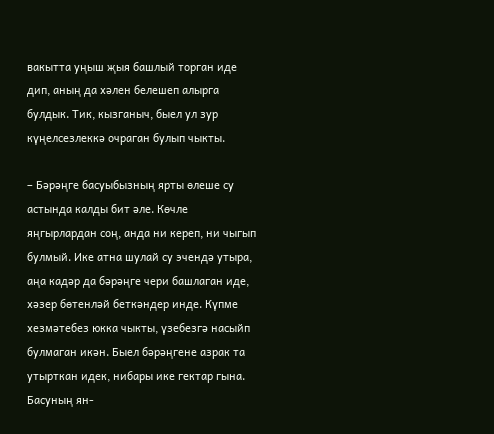вакытта уңыш җыя башлый торган иде дип, аның да хәлен белешеп алырга булдык. Тик, кызганыч, быел ул зур күңелсезлеккә очраган булып чыкты.

– Бәрәңге басуыбызның ярты өлеше су астында калды бит әле. Көчле яңгырлардан соң, анда ни кереп, ни чыгып булмый. Ике атна шулай су эчендә утыра, аңа кадәр да бәрәңге чери башлаган иде, хәзер бөтенләй беткәндер инде. Күпме хезмәтебез юкка чыкты, үзебезгә насыйп булмаган икән. Быел бәрәңгене азрак та утырткан идек, нибары ике гектар гына. Басуның ян-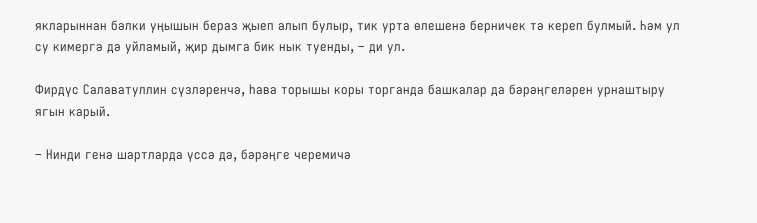якларыннан бәлки уңышын бераз җыеп алып булыр, тик урта өлешенә берничек тә кереп булмый. Һәм ул су кимергә дә уйламый, җир дымга бик нык туенды, – ди ул.

Фирдүс Салаватуллин сүзләренчә, һава торышы коры торганда башкалар да бәрәңгеләрен урнаштыру ягын карый.

– Нинди генә шартларда үссә дә, бәрәңге черемичә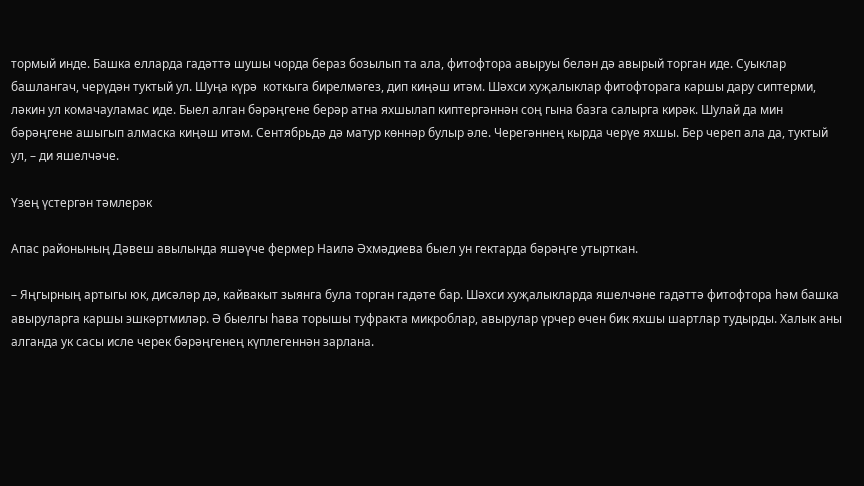тормый инде. Башка елларда гадәттә шушы чорда бераз бозылып та ала, фитофтора авыруы белән дә авырый торган иде. Суыклар башлангач, черүдән туктый ул. Шуңа күрә  коткыга бирелмәгез, дип киңәш итәм. Шәхси хуҗалыклар фитофторага каршы дару сиптерми, ләкин ул комачауламас иде. Быел алган бәрәңгене берәр атна яхшылап киптергәннән соң гына базга салырга кирәк. Шулай да мин бәрәңгене ашыгып алмаска киңәш итәм. Сентябрьдә дә матур көннәр булыр әле. Черегәннең кырда черүе яхшы. Бер череп ала да, туктый ул, – ди яшелчәче.

Үзең үстергән тәмлерәк

Апас районының Дәвеш авылында яшәүче фермер Наилә Әхмәдиева быел ун гектарда бәрәңге утырткан.

– Яңгырның артыгы юк, дисәләр дә, кайвакыт зыянга була торган гадәте бар. Шәхси хуҗалыкларда яшелчәне гадәттә фитофтора һәм башка авыруларга каршы эшкәртмиләр. Ә быелгы һава торышы туфракта микроблар, авырулар үрчер өчен бик яхшы шартлар тудырды. Халык аны алганда ук сасы исле черек бәрәңгенең күплегеннән зарлана.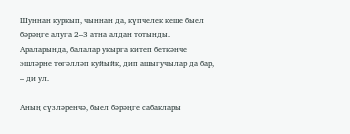Шуннан куркып, чыннан да, күпчелек кеше быел бәрәңге алуга 2–3 атна алдан тотынды. Араларында, балалар укырга китеп беткәнче эшләрне төгәлләп куйыйк, дип ашыгучылар да бар, – ди ул.

Аның сүзләренчә, быел бәрәңге сабаклары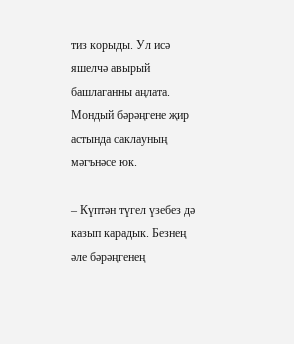тиз корыды. Ул исә яшелчә авырый башлаганны аңлата. Мондый бәрәңгене җир астында саклауның мәгънәсе юк.

– Күптән түгел үзебез дә казып карадык. Безнең әле бәрәңгенең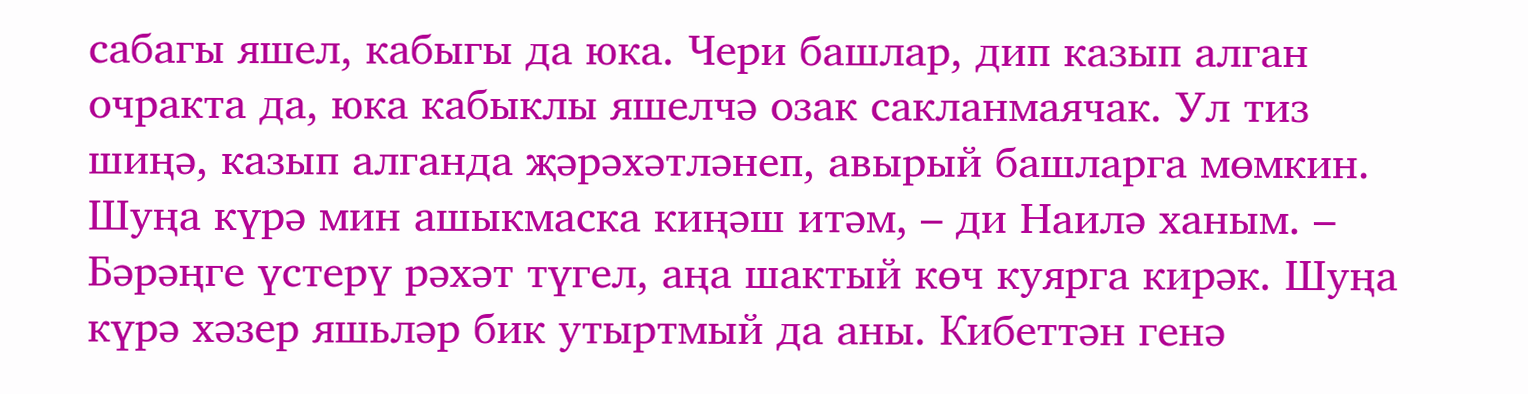сабагы яшел, кабыгы да юка. Чери башлар, дип казып алган очракта да, юка кабыклы яшелчә озак сакланмаячак. Ул тиз шиңә, казып алганда җәрәхәтләнеп, авырый башларга мөмкин. Шуңа күрә мин ашыкмаска киңәш итәм, – ди Наилә ханым. – Бәрәңге үстерү рәхәт түгел, аңа шактый көч куярга кирәк. Шуңа күрә хәзер яшьләр бик утыртмый да аны. Кибеттән генә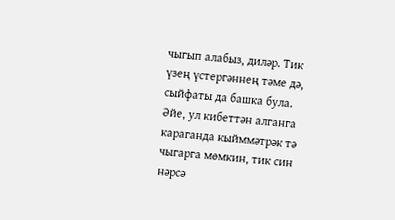чыгып алабыз, диләр. Тик үзең үстергәннең тәме дә, сыйфаты да башка була. Әйе, ул кибеттән алганга караганда кыйммәтрәк тә чыгарга мөмкин, тик син нәрсә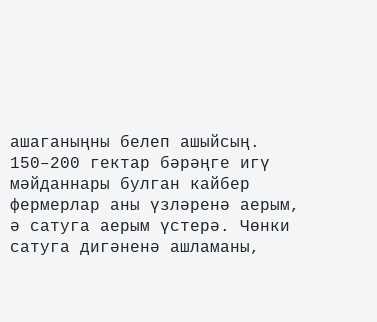ашаганыңны белеп ашыйсың. 150–200 гектар бәрәңге игү мәйданнары булган кайбер фермерлар аны үзләренә аерым, ә сатуга аерым үстерә. Чөнки сатуга дигәненә ашламаны,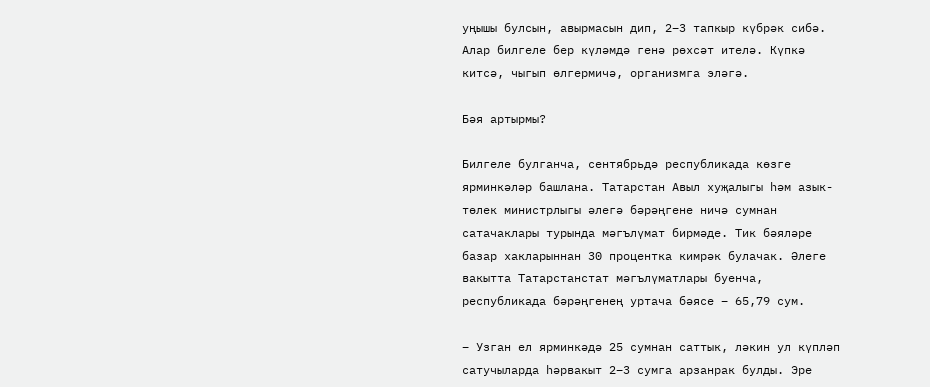уңышы булсын, авырмасын дип, 2–3 тапкыр күбрәк сибә. Алар билгеле бер күләмдә генә рөхсәт ителә. Күпкә китсә, чыгып өлгермичә, организмга эләгә.

Бәя артырмы?

Билгеле булганча, сентябрьдә республикада көзге ярминкәләр башлана. Татарстан Авыл хуҗалыгы һәм азык-төлек министрлыгы әлегә бәрәңгене ничә сумнан сатачаклары турында мәгълүмат бирмәде. Тик бәяләре базар хакларыннан 30 процентка кимрәк булачак. Әлеге вакытта Татарстанстат мәгълүматлары буенча, республикада бәрәңгенең уртача бәясе – 65,79 сум.

– Узган ел ярминкәдә 25 сумнан саттык, ләкин ул күпләп сатучыларда һәрвакыт 2–3 сумга арзанрак булды. Эре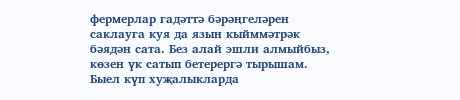фермерлар гадәттә бәрәңгеләрен саклауга куя да язын кыйммәтрәк бәядән сата. Без алай эшли алмыйбыз, көзен үк сатып бетерергә тырышам. Быел күп хуҗалыкларда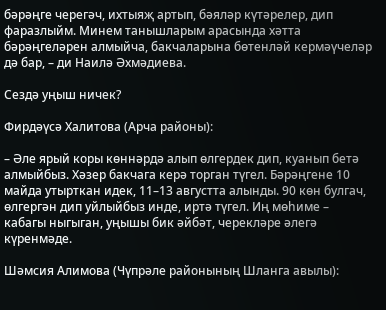бәрәңге черегәч, ихтыяҗ артып, бәяләр күтәрелер, дип фаразлыйм. Минем танышларым арасында хәтта бәрәңгеләрен алмыйча, бакчаларына бөтенләй кермәүчеләр дә бар, – ди Наилә Әхмәдиева.

Сездә уңыш ничек?

Фирдәүсә Халитова (Арча районы):

– Әле ярый коры көннәрдә алып өлгердек дип, куанып бетә алмыйбыз. Хәзер бакчага керә торган түгел. Бәрәңгене 10 майда утырткан идек, 11–13 августта алынды. 90 көн булгач, өлгергән дип уйлыйбыз инде, иртә түгел. Иң мөһиме – кабагы ныгыган, уңышы бик әйбәт, черекләре әлегә күренмәде.

Шәмсия Алимова (Чүпрәле районының Шланга авылы):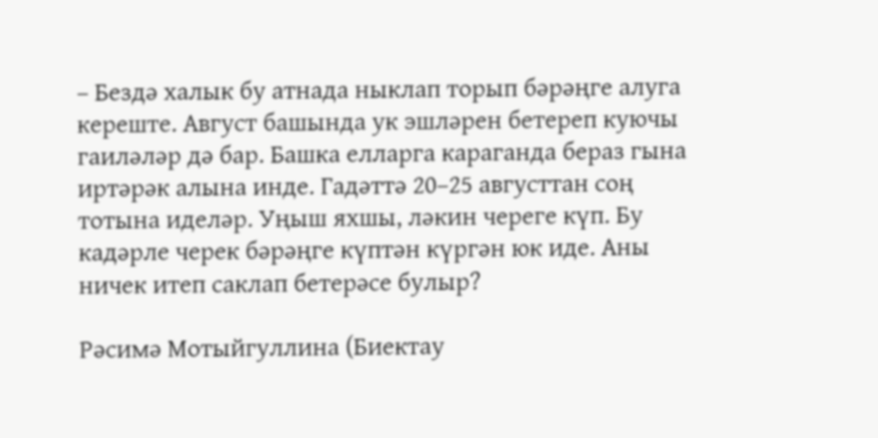– Бездә халык бу атнада ныклап торып бәрәңге алуга кереште. Август башында ук эшләрен бетереп куючы гаиләләр дә бар. Башка елларга караганда бераз гына иртәрәк алына инде. Гадәттә 20–25 августтан соң тотына иделәр. Уңыш яхшы, ләкин череге күп. Бу кадәрле черек бәрәңге күптән күргән юк иде. Аны ничек итеп саклап бетерәсе булыр?

Рәсимә Мотыйгуллина (Биектау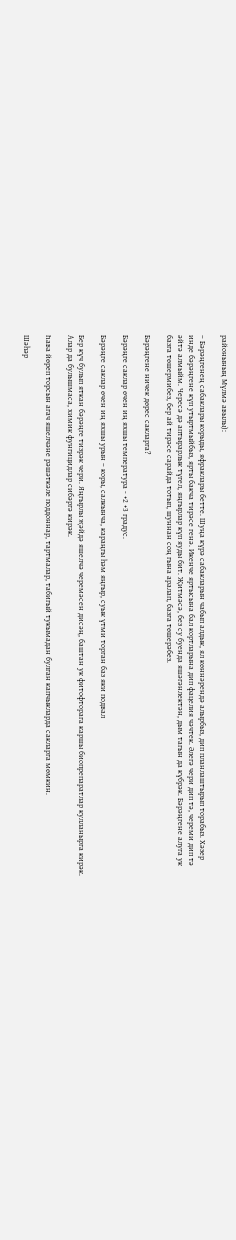районының Мүлмә авылы):

– Бәрәңгенең сабаклары корыды, яфраклары бетте. Шуңа күрә сабакларын чабып алдык, ял көннәрендә алырбыз, дип планлаштырып торабыз. Хәзер инде бәрәңгене күп утыртмыйбыз, ярты бакча тирәсе генә. Икенче яртысына бал кортларына дип фацелия чәчтек. Әлегә чери дип тә, череми дип тә әйтә алмыйм. Чересә дә аптырарлык түгел, яңгырлар күп яуды бит. Җитмәсә, без су буенда яшәгәнлектән, дым тагын да күбрәк. Бәрәңгене алуга ук базга төшермибез, бер ай тирәсе сарайда тотып, шуннан соң гына аралап, базга төшерәбез.

Бәрәңгене ничек дөрес сакларга?

Бәрәңге саклар өчен иң яхшы температура - +2 +3 градус.

Бәрәңге саклар өчен иң яхшы урын – коры, салкынча, караңгы һәм яңгыр, суык үтми торган баз яки подвал

Бер күч булып яткан бәрәңге тизрәк чери. Яңгырлы җәйдә яшелчә черемәсен дисәң, баштан ук фитофторага каршы биопрепаратлар кулланырга кирәк. Алар да булышмаса, химик фунгицидлар сибәргә кирәк.

Һава йөреп торсын агач яшелчәне рәшәткәле поддоннар, тартмалар, табигый тукымадан булган капчыкларда сакларга мөмкин.

Шәһәр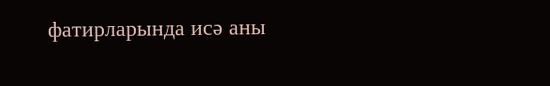фатирларында исә аны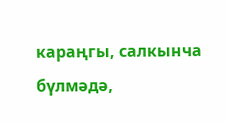караңгы, салкынча бүлмәдә,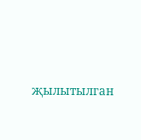җылытылган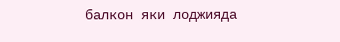балкон яки лоджияда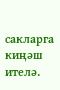сакларга киңәш ителә.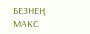БЕЗНЕҢ МАКС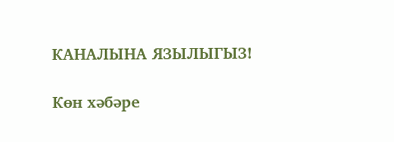КАНАЛЫНА ЯЗЫЛЫГЫЗ!

Көн хәбәре